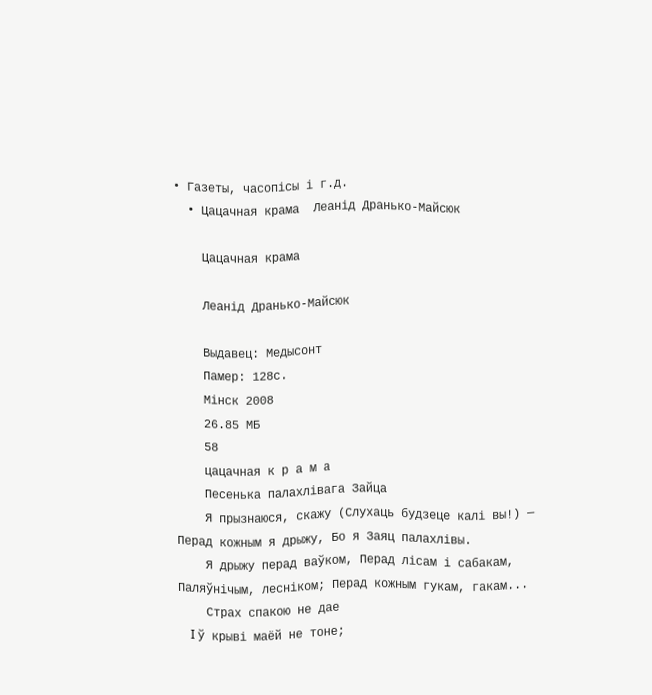• Газеты, часопісы і г.д.
  • Цацачная крама  Леанід Дранько-Майсюк

    Цацачная крама

    Леанід Дранько-Майсюк

    Выдавец: Медысонт
    Памер: 128с.
    Мінск 2008
    26.85 МБ
    58
    цацачная к р а м a
    Песенька палахлівага Зайца
    Я прызнаюся, скажу (Слухаць будзеце калі вы!) — Перад кожным я дрыжу, Бо я Заяц палахлівы.
    Я дрыжу перад ваўком, Перад лісам і сабакам, Паляўнічым, лесніком; Перад кожным гукам, гакам...
    Страх спакою не дае
    I ў крыві маёй не тоне;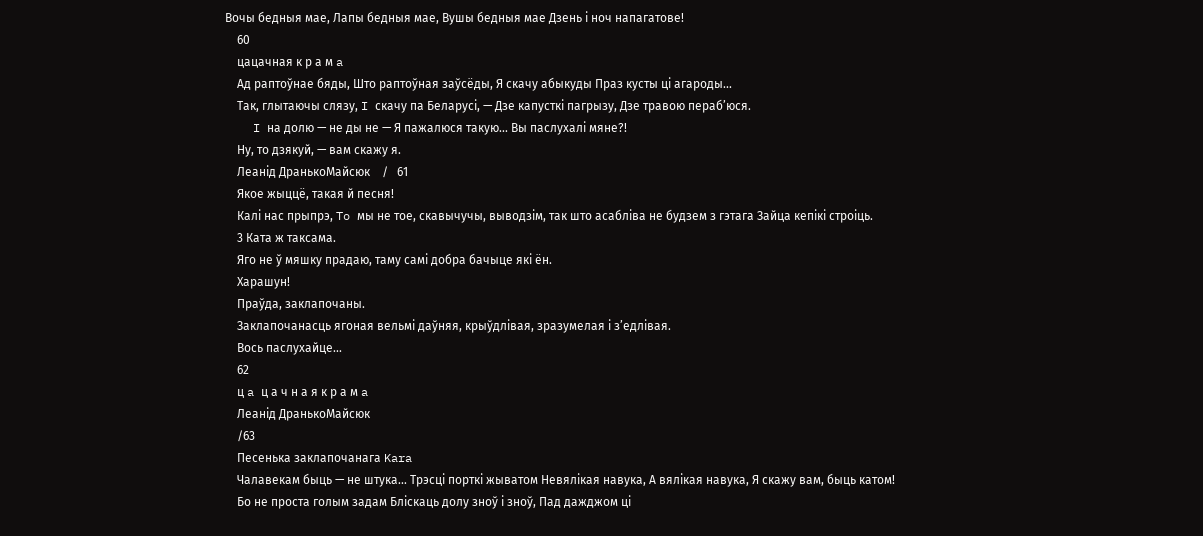Вочы бедныя мае, Лапы бедныя мае, Вушы бедныя мае Дзень і ноч напагатове!
    60
    цацачная к р а м a
    Ад раптоўнае бяды, Што раптоўная заўсёды, Я скачу абыкуды Праз кусты ці агароды...
    Так, глытаючы слязу, I скачу па Беларусі, — Дзе капусткі пагрызу, Дзе травою пераб’юся.
    I на долю — не ды не — Я пажалюся такую... Вы паслухалі мяне?!
    Ну, то дзякуй, — вам скажу я.
    Леанід ДранькоМайсюк    /   61
    Якое жыццё, такая й песня!
    Калі нас прыпрэ, To мы не тое, скавычучы, выводзім, так што асабліва не будзем з гэтага Зайца кепікі строіць.
    3 Ката ж таксама.
    Яго не ў мяшку прадаю, таму самі добра бачыце які ён.
    Харашун!
    Праўда, заклапочаны.
    Заклапочанасць ягоная вельмі даўняя, крыўдлівая, зразумелая і з’едлівая.
    Вось паслухайце...
    62
    ц a ц а ч н а я к р а м a
    Леанід ДранькоМайсюк
    /63
    Песенька заклапочанага Kara
    Чалавекам быць — не штука... Трэсці порткі жыватом Невялікая навука, А вялікая навука, Я скажу вам, быць катом!
    Бо не проста голым задам Бліскаць долу зноў і зноў, Пад дажджом ці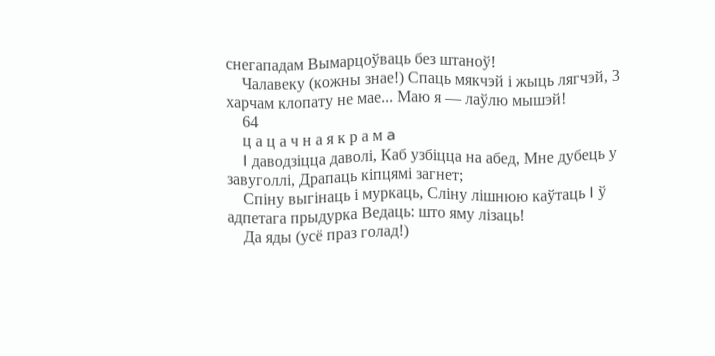снегападам Вымарцоўваць без штаноў!
    Чалавеку (кожны знае!) Спаць мякчэй і жыць лягчэй, 3 харчам клопату не мае... Маю я — лаўлю мышэй!
    64
    ц а ц а ч н а я к р а м a
    I даводзіцца даволі, Каб узбіцца на абед, Мне дубець у завуголлі, Драпаць кіпцямі загнет;
    Спіну выгінаць і муркаць, Сліну лішнюю каўтаць I ў адпетага прыдурка Ведаць: што яму лізаць!
    Да яды (усё праз голад!)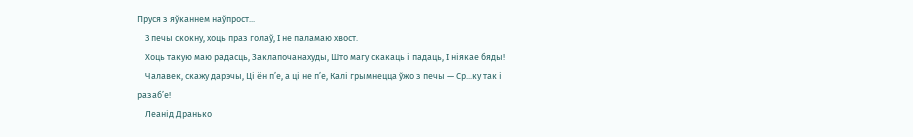Пруся з яўканнем наўпрост...
    3 печы скокну, хоць праз голаў, I не паламаю хвост.
    Хоць такую маю радасць, Заклапочанахуды, Што магу скакаць і падаць, I ніякае бяды!
    Чалавек, скажу дарэчы, Ці ён п’е, а ці не п’е, Калі грымнецца ўжо з печы — Ср...ку так і разаб’е!
    Леанід Дранько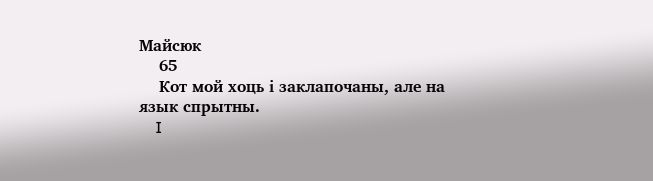Майсюк
    65
    Кот мой хоць і заклапочаны, але на язык спрытны.
    I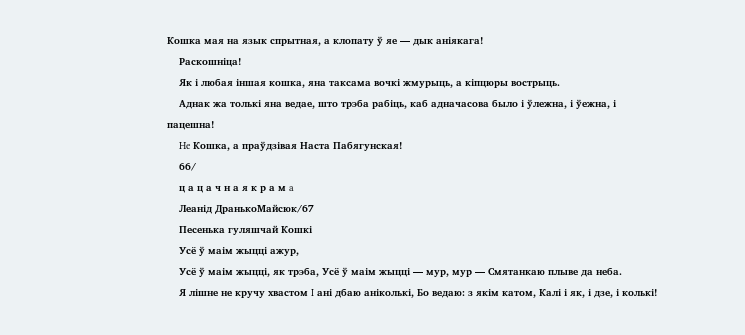Кошка мая на язык спрытная, а клопату ў яе — дык аніякага!
    Раскошніца!
    Як і любая іншая кошка, яна таксама вочкі жмурыць, а кіпцюры вострыць.
    Аднак жа толькі яна ведае, што трэба рабіць, каб адначасова было і ўлежна, і ўежна, і пацешна!
    He Кошка, а праўдзівая Наста Пабягунская!
    66/
    ц а ц а ч н а я к р а м a
    Леанід ДранькоМайсюк/67
    Песенька гуляшчай Кошкі
    Усё ў маім жыцці ажур,
    Усё ў маім жыцці, як трэба, Усё ў маім жыцці — мур, мур — Смятанкаю плыве да неба.
    Я лішне не кручу хвастом I ані дбаю аніколькі, Бо ведаю: з якім катом, Калі і як, і дзе, і колькі!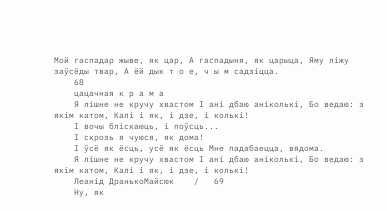Мой гаспадар жыве, як цар, А гаспадыня, як царыца, Яму ліжу заўсёды твар, А ёй дык т о е, ч ы м садзіцца.
    68
    цацачная к р а м a
    Я лішне не кручу хвастом I ані дбаю аніколькі, Бо ведаю: з якім катом, Калі і як, і дзе, і колькі!
    I вочы бліскаюць, і поўсць...
    I скрозь я чуюся, як дома!
    I ўсё як ёсць, усё як ёсць Мне падабаецца, вядома.
    Я лішне не кручу хвастом I ані дбаю аніколькі, Бо ведаю: з якім катом, Калі і як, і дзе, і колькі!
    Леанід ДранькоМайсюк    /   69
    Ну, як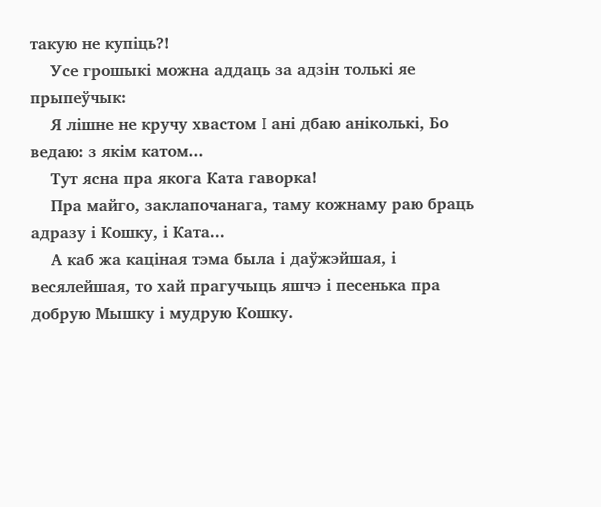такую не купіць?!
    Усе грошыкі можна аддаць за адзін толькі яе прыпеўчык:
    Я лішне не кручу хвастом I ані дбаю аніколькі, Бо ведаю: з якім катом...
    Тут ясна пра якога Ката гаворка!
    Пра майго, заклапочанага, таму кожнаму раю браць адразу і Кошку, і Ката...
    А каб жа каціная тэма была і даўжэйшая, і весялейшая, то хай прагучыць яшчэ і песенька пра добрую Мышку і мудрую Кошку.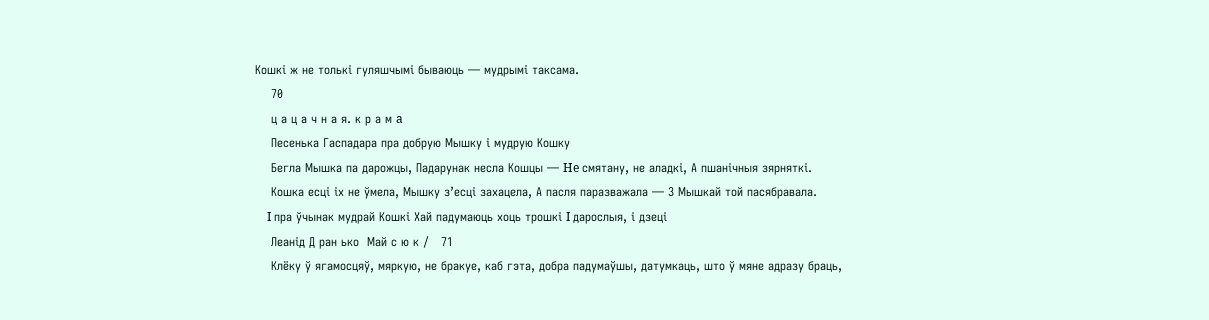Кошкі ж не толькі гуляшчымі бываюць — мудрымі таксама.
    70
    ц а ц а ч н а я. к р а м a
    Песенька Гаспадара пра добрую Мышку і мудрую Кошку
    Бегла Мышка па дарожцы, Падарунак несла Кошцы — He смятану, не аладкі, А пшанічныя зярняткі.
    Кошка есці іх не ўмела, Мышку з’есці захацела, А пасля паразважала — 3 Мышкай той пасябравала.
    I пра ўчынак мудрай Кошкі Хай падумаюць хоць трошкі I дарослыя, і дзеці
    Леанід Д ран ько  Май с ю к /   71
    Клёку ў ягамосцяў, мяркую, не бракуе, каб гэта, добра падумаўшы, датумкаць, што ў мяне адразу браць,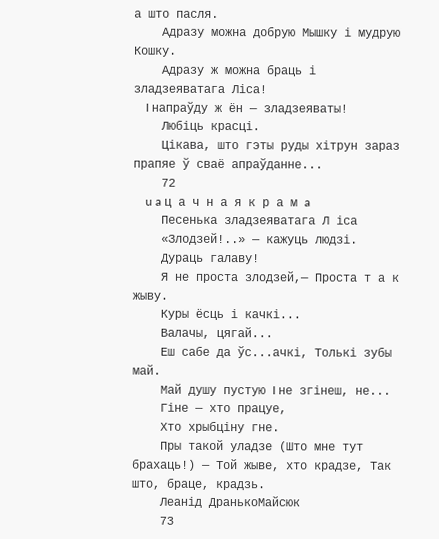а што пасля.
    Адразу можна добрую Мышку і мудрую Кошку.
    Адразу ж можна браць і зладзеяватага Ліса!
    I напраўду ж ён — зладзеяваты!
    Любіць красці.
    Цікава, што гэты руды хітрун зараз прапяе ў сваё апраўданне...
    72
    u a ц а ч н а я к р а м a
    Песенька зладзеяватага Л іса
    «Злодзей!..» — кажуць людзі.
    Дураць галаву!
    Я не проста злодзей,— Проста т а к жыву.
    Куры ёсць і качкі...
    Валачы, цягай...
    Еш сабе да ўс...ачкі, Толькі зубы май.
    Май душу пустую I не згінеш, не...
    Гіне — хто працуе,
    Хто хрыбціну гне.
    Пры такой уладзе (Што мне тут брахаць!) — Той жыве, хто крадзе, Так што, браце, крадзь.
    Леанід ДранькоМайсюк
    73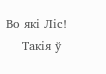Во які Ліс!
    Такія ў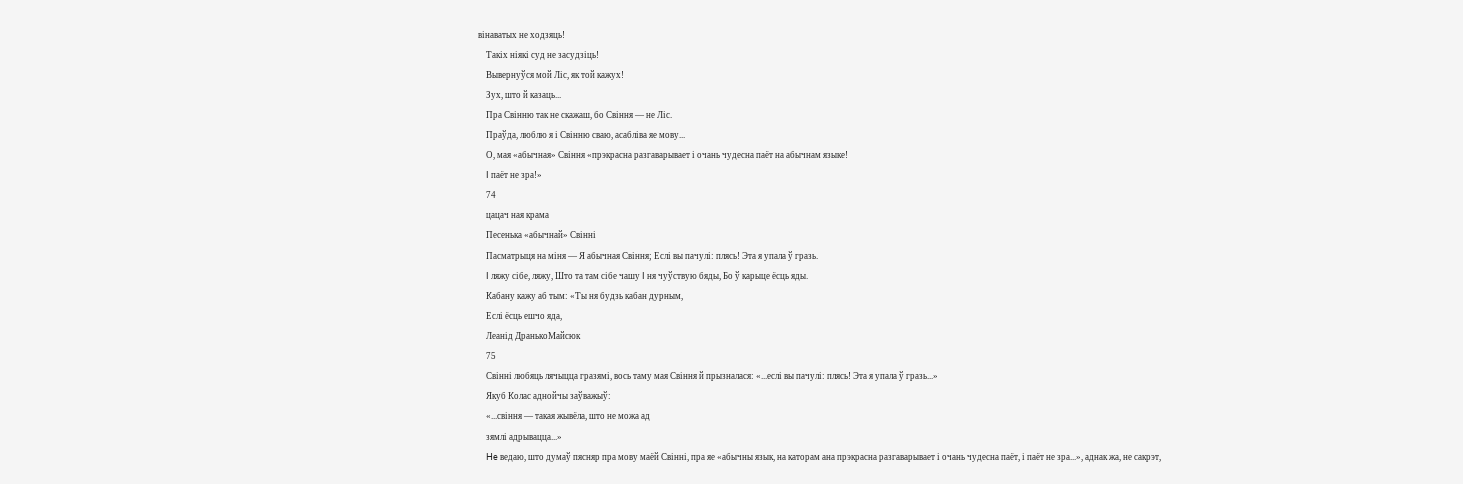вінаватых не ходзяць!
    Такіх ніякі суд не засудзіць!
    Вывернуўся мой Ліс, як той кажух!
    Зух, што й казаць...
    Пра Свінню так не скажаш, бо Свіння — не Ліс.
    Праўда, люблю я і Свінню сваю, асабліва яе мову...
    О, мая «абычная» Свіння «прэкрасна разгаварывает і очань чудесна паёт на абычнам языке!
    I паёт не зра!»
    74
    цацач ная крама
    Песенька «абычнай» Свінні
    Пасматрыця на міня — Я абычная Свіння; Еслі вы пачулі: плясь! Эта я упала ў гразь.
    I ляжу сібе, ляжу, Што та там сібе чашу I ня чуўствую бяды, Бо ў карыце ёсць яды.
    Кабану кажу аб тым: «Ты ня будзь кабан дурным,
    Еслі ёсць ешчо яда,
    Леанід ДранькоМайсюк
    75
    Свінні любяць лячыцца гразямі, вось таму мая Свіння й прызналася: «...еслі вы пачулі: плясь! Эта я упала ў гразь...»
    Якуб Колас аднойчы заўважыў:
    «...свіння — такая жывёла, што не можа ад
    зямлі адрывацца...»
    He ведаю, што думаў пясняр пра мову маёй Свінні, пра яе «абычны язык, на каторам ана прэкрасна разгаварывает і очань чудесна паёт, і паёт не зра...», аднак жа, не сакрэт,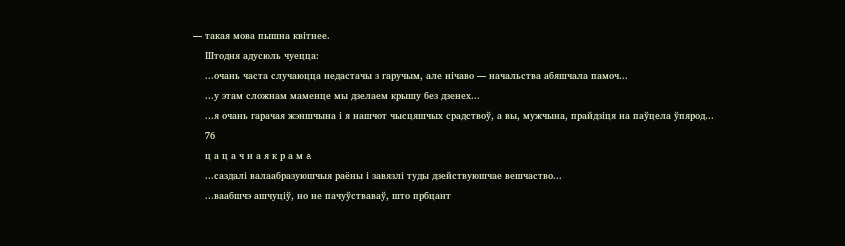— такая мова пышна квітнее.
    Штодня адусюль чуецца:
    ...очань часта случаюцца недастачы з гаручым, але нічаво — начальства абяшчала памоч...
    ...у этам сложнам маменце мы дзелаем крышу без дзенех...
    ...я очань гарачая жэншчына і я нашчот чысцяшчых срадствоў, а вы, мужчына, прайдзіця на паўцела ўпярод...
    76
    ц а ц а ч н а я к р а м a
    ...саздалі валаабразуюшчыя раёны і завязлі туды дзействуюшчае вешчаство...
    ...ваабшчэ ашчуціў, но не пачуўстваваў, што прбцант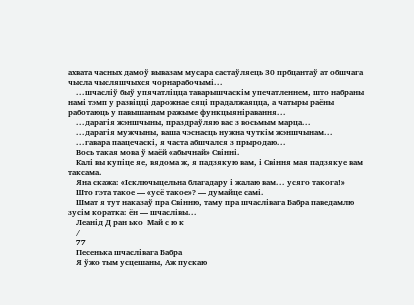ахвата часных дамоў вывазам мусара састаўляець 30 прбцантаў ат обшчага чысла чысляшчыхся чорнарабочымі...
    ...шчасліў быў упячатліцца таварышчаскім упечатленнем, што набраны намі тэмп у развіцці дарожнае сяці прадалжаяцца, а чатыры раёны работаюць у павышаным ражыме функцыяніравання...
    ...дарагія жэншчыны, праздраўляю вас з восьмым марца...
    ...дарагія мужчыны, ваша чэснасць нужна чуткім жэншчынам...
    ...гавара паацечаскі, я часта абшчался з прыродаю...
    Вось такая мова ў маёй «абычнай» Свінні.
    Калі вы купіце яе, вядома ж, я падзякую вам, і Свіння мая падзякуе вам таксама.
    Яна скажа: «Ісключыцельна благадару і жалаю вам... усяго такога!»
    Што гэта такое — «усё такое»? — думайце самі.
    Шмат я тут наказаў пра Свінню, таму пра шчаслівага Бабра паведамлю зусім коратка: ён — шчаслівы...
    Леанід Д ран ько  Май с ю к
    /
    77
    Песенька шчаслівага Бабра
    Я ўжо тым усцешаны, Аж пускаю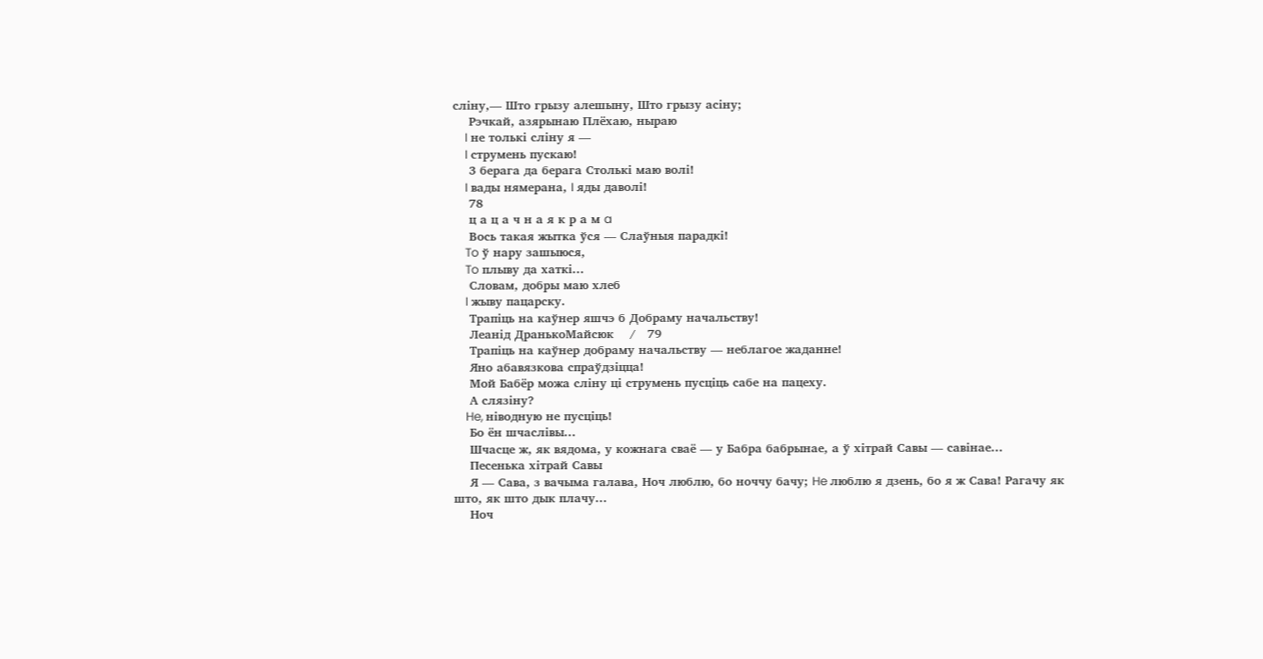сліну,— Што грызу алешыну, Што грызу асіну;
    Рэчкай, азярынаю Плёхаю, ныраю
    I не толькі сліну я —
    I струмень пускаю!
    3 берага да берага Столькі маю волі!
    I вады нямерана, I яды даволі!
    78
    ц а ц а ч н а я к р а м a
    Вось такая жытка ўся — Слаўныя парадкі!
    To ў нару зашыюся,
    To плыву да хаткі...
    Словам, добры маю хлеб
    I жыву пацарску.
    Трапіць на каўнер яшчэ б Добраму начальству!
    Леанід ДранькоМайсюк    /   79
    Трапіць на каўнер добраму начальству — неблагое жаданне!
    Яно абавязкова спраўдзіцца!
    Мой Бабёр можа сліну ці струмень пусціць сабе на пацеху.
    А слязіну?
    He, ніводную не пусціць!
    Бо ён шчаслівы...
    Шчасце ж, як вядома, у кожнага сваё — у Бабра бабрынае, а ў хітрай Савы — савінае...
    Песенька хітрай Савы
    Я — Сава, з вачыма галава, Ноч люблю, бо ноччу бачу; He люблю я дзень, бо я ж Сава! Рагачу як што, як што дык плачу...
    Ноч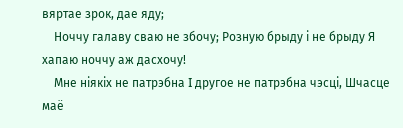вяртае зрок, дае яду;
    Ноччу галаву сваю не збочу; Розную брыду і не брыду Я хапаю ноччу аж дасхочу!
    Мне ніякіх не патрэбна I другое не патрэбна чэсці, Шчасце маё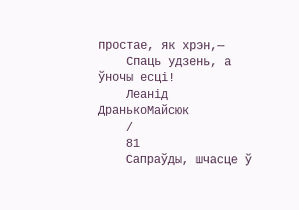простае, як хрэн,—
    Спаць удзень, а ўночы есці!
    Леанід ДранькоМайсюк
    /
    81
    Сапраўды, шчасце ў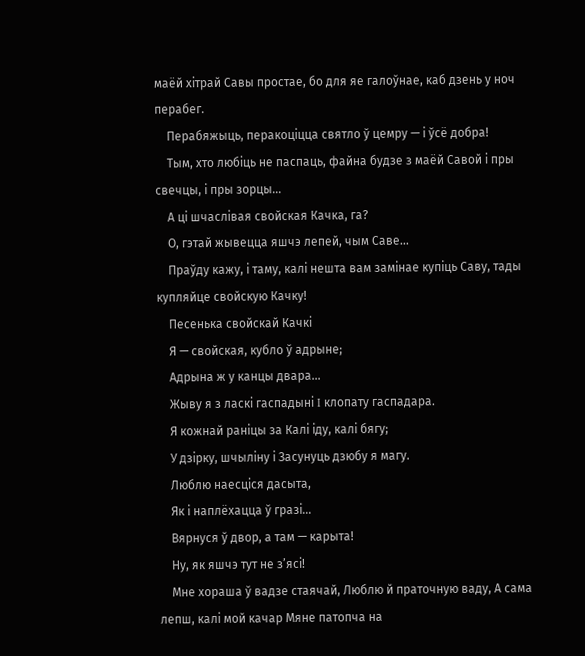маёй хітрай Савы простае, бо для яе галоўнае, каб дзень у ноч перабег.
    Перабяжыць, перакоціцца святло ў цемру — і ўсё добра!
    Тым, хто любіць не паспаць, файна будзе з маёй Савой і пры свечцы, і пры зорцы...
    А ці шчаслівая свойская Качка, га?
    О, гэтай жывецца яшчэ лепей, чым Саве...
    Праўду кажу, і таму, калі нешта вам замінае купіць Саву, тады купляйце свойскую Качку!
    Песенька свойскай Качкі
    Я — свойская, кубло ў адрыне;
    Адрына ж у канцы двара...
    Жыву я з ласкі гаспадыні I клопату гаспадара.
    Я кожнай раніцы за Калі іду, калі бягу;
    У дзірку, шчыліну і Засунуць дзюбу я магу.
    Люблю наесціся дасыта,
    Як і наплёхацца ў гразі...
    Вярнуся ў двор, а там — карыта!
    Ну, як яшчэ тут не з’ясі!
    Мне хораша ў вадзе стаячай, Люблю й праточную ваду, А сама лепш, калі мой качар Мяне патопча на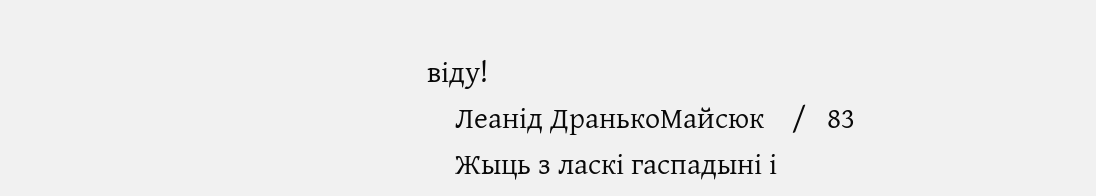віду!
    Леанід ДранькоМайсюк    /   83
    Жыць з ласкі гаспадыні і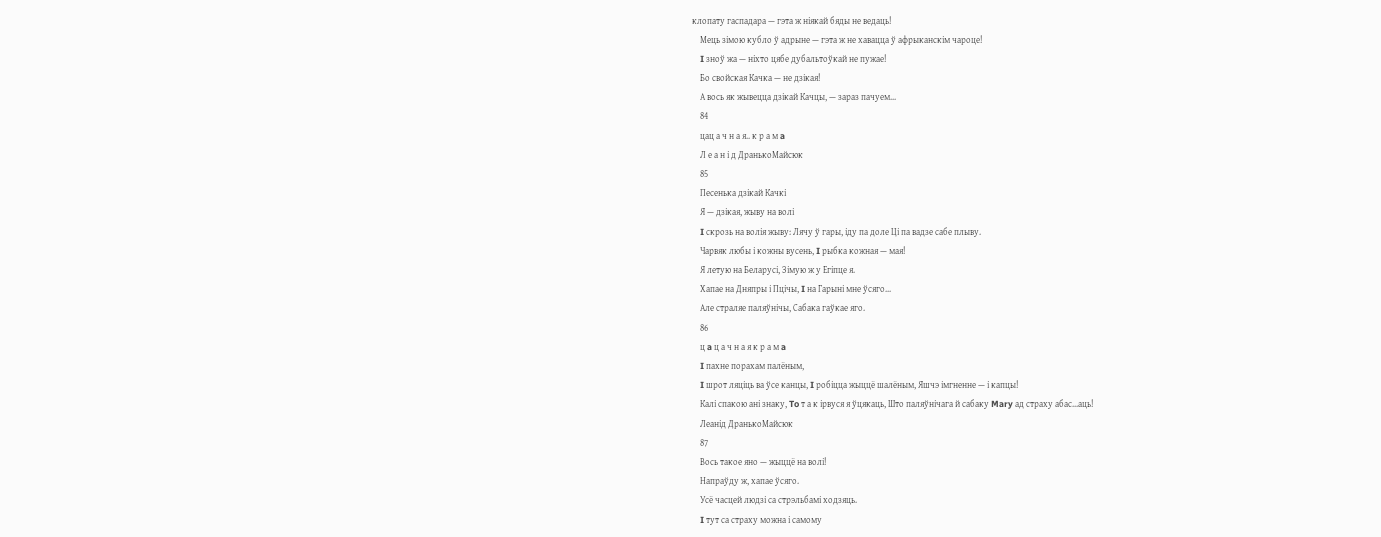клопату гаспадара — гэта ж ніякай бяды не ведаць!
    Мець зімою кубло ў адрыне — гэта ж не хавацца ў афрыканскім чароце!
    I зноў жа — ніхто цябе дубальтоўкай не пужае!
    Бо свойская Качка — не дзікая!
    А вось як жывецца дзікай Качцы, — зараз пачуем...
    84
    цац а ч н а я.. к р а м a
    Л е а н і д ДранькоМайсюк
    85
    Песенька дзікай Качкі
    Я — дзікая, жыву на волі
    I скрозь на волія жыву: Лячу ў гары, іду па доле Ці па вадзе сабе плыву.
    Чарвяк любы і кожны вусень, I рыбка кожная — мая!
    Я летую на Беларусі, Зімую ж у Егіпце я.
    Хапае на Дняпры і Пцічы, I на Гарыні мне ўсяго...
    Але страляе паляўнічы, Сабака гаўкае яго.
    86
    ц a ц а ч н а я к р а м a
    I пахне порахам палёным,
    I шрот ляціць ва ўсе канцы, I робіцца жыццё шалёным, Яшчэ імгненне — і капцы!
    Калі спакою ані знаку, To т а к ірвуся я ўцякаць, Што паляўнічага й сабаку Mary ад страху абас...аць!
    Леанід ДранькоМайсюк
    87
    Вось такое яно — жыццё на волі!
    Напраўду ж, хапае ўсяго.
    Усё часцей людзі са стрэльбамі ходзяць.
    I тут са страху можна і самому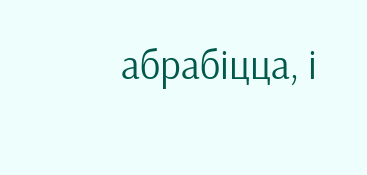абрабіцца, і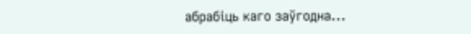абрабіць каго заўгодна...